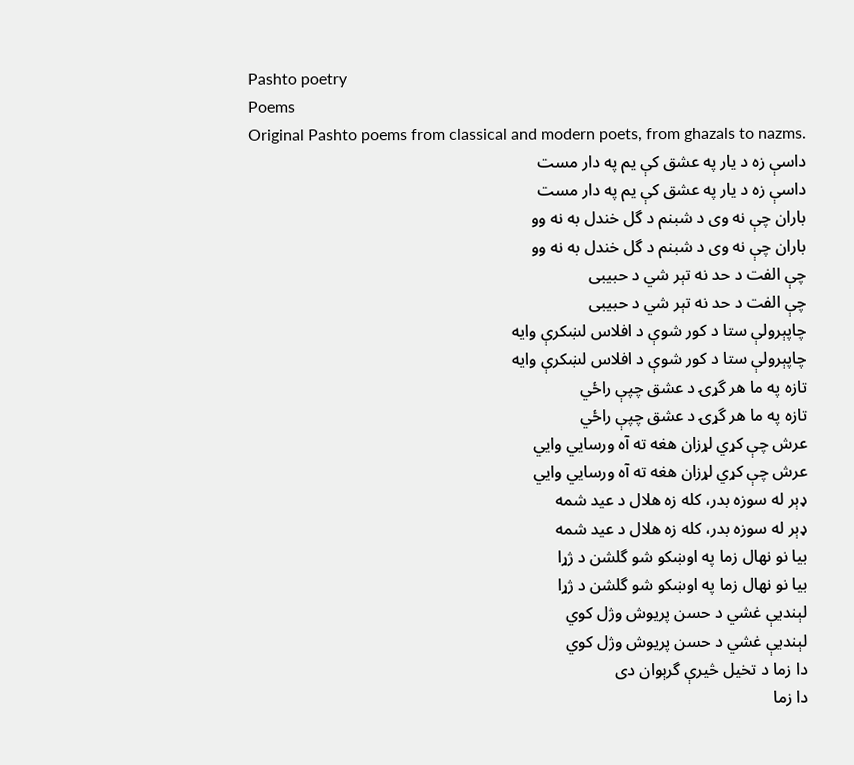Pashto poetry
Poems
Original Pashto poems from classical and modern poets, from ghazals to nazms.
داسې زه د يار په عشق کې يم په دار مست
داسې زه د يار په عشق کې يم په دار مست
باران چې نه وی د شبنم د گل خندل به نه وو
باران چې نه وی د شبنم د گل خندل به نه وو
چې الفت د حد نه تېر شي د حبيبی
چې الفت د حد نه تېر شي د حبيبی
چاپېرولې ستا د کور شوې د افلاس لښکرې وايه
چاپېرولې ستا د کور شوې د افلاس لښکرې وايه
تازه په ما هر گړۍ د عشق چپې راځي
تازه په ما هر گړۍ د عشق چپې راځي
عرش چې کړي لړزان هغه ته آه ورسايي وايي
عرش چې کړي لړزان هغه ته آه ورسايي وايي
ډېر له سوزه بدر، کله زه هلال د عيد شمه
ډېر له سوزه بدر، کله زه هلال د عيد شمه
بيا نو نهال زما په اوښکو شو گلشن د ژړا
بيا نو نهال زما په اوښکو شو گلشن د ژړا
لېنديې غشي د حسن پريوش وژل کوي
لېنديې غشي د حسن پريوش وژل کوي
دا زما د تخيل څيرې گرېوان دی
دا زما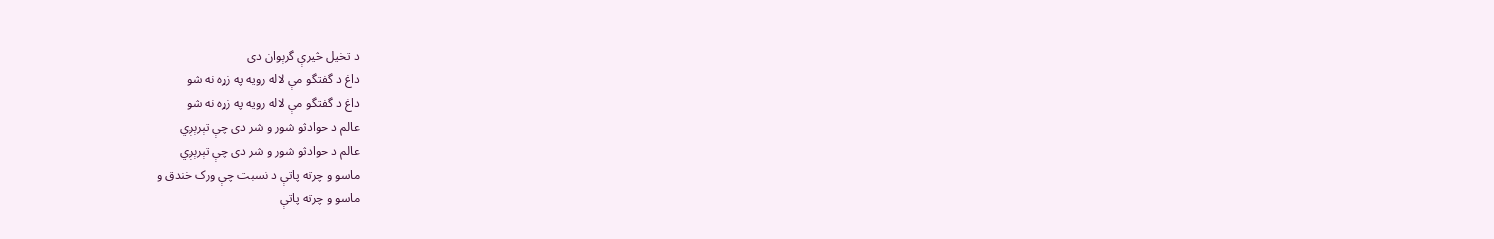د تخيل څيرې گرېوان دی
داغ د گفتگو مې لاله رويه په زړه نه شو
داغ د گفتگو مې لاله رويه په زړه نه شو
عالم د حوادثو شور و شر دی چې تېرېږي
عالم د حوادثو شور و شر دی چې تېرېږي
ماسو و چرته پاتې د نسبت چې ورک خندق و
ماسو و چرته پاتې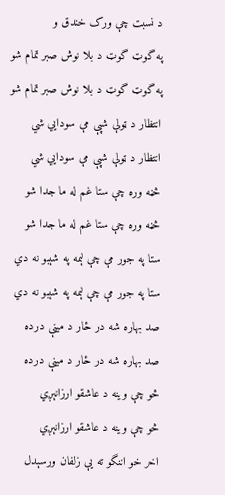د نسبت چې ورک خندق و
په گوټ گوټ د بلا نوش صبر تمام شو
په گوټ گوټ د بلا نوش صبر تمام شو
انتظار د ټولې شپې مې سودايي شي
انتظار د ټولې شپې مې سودايي شي
څڼه وره چې ستا غم له ما جدا شو
څڼه وره چې ستا غم له ما جدا شو
ستا په جور مې چې لېمه په شېبو نه دي
ستا په جور مې چې لېمه په شېبو نه دي
صد بهاره شه در ځار د مينې درده
صد بهاره شه در ځار د مينې درده
څو چې وينه د عاشقو ارزانېږي
څو چې وينه د عاشقو ارزانېږي
اخر خو اننگو ته يې زلفان ورسېدل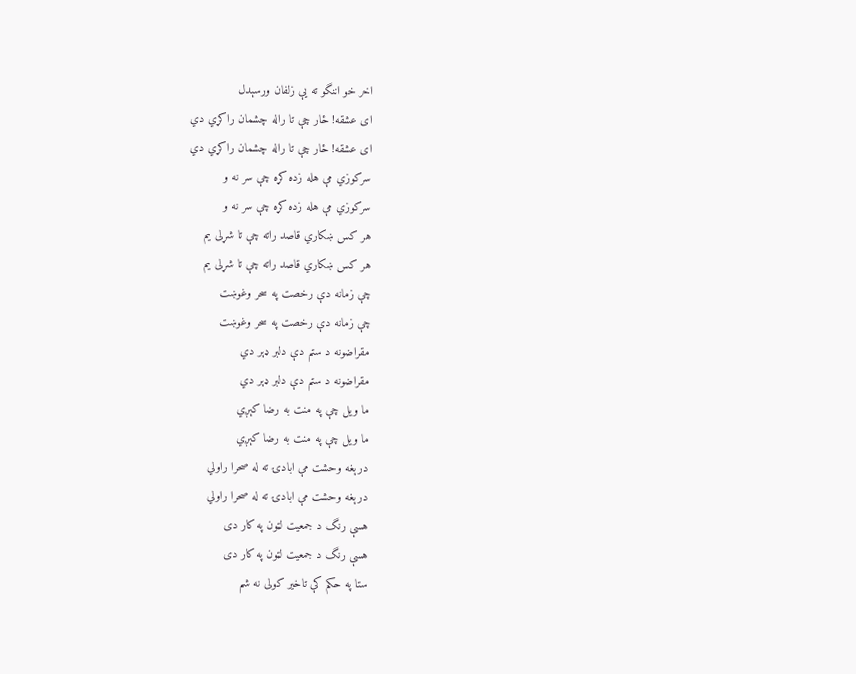اخر خو اننگو ته يې زلفان ورسېدل
ای عشقه! ځار چې تا راله چشمان راکړي دي
ای عشقه! ځار چې تا راله چشمان راکړي دي
سرکوزي مې هله زده کړه چې سر نه و
سرکوزي مې هله زده کړه چې سر نه و
هر کس ښکاري قاصد راته چې تا شړلی يم
هر کس ښکاري قاصد راته چې تا شړلی يم
چې زمانه دې رخصت په سحر وغوښت
چې زمانه دې رخصت په سحر وغوښت
مقراضونه د ستم دې دلبر ډېر دي
مقراضونه د ستم دې دلبر ډېر دي
ما ويل چې په منت به رضا کېږي
ما ويل چې په منت به رضا کېږي
درېغه وحشت مې ابادۍ ته له صحرا راولي
درېغه وحشت مې ابادۍ ته له صحرا راولي
هسې رنگ د جمعيت لټون په کار دی
هسې رنگ د جمعيت لټون په کار دی
ستا په حکم کې تاخير کولی نه شم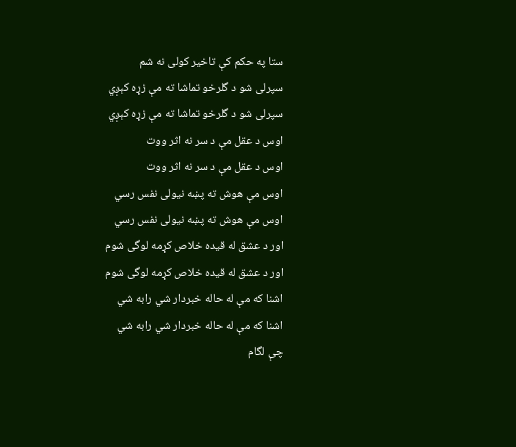ستا په حکم کې تاخير کولی نه شم
سپرلی شو د گلرخو تماشا ته مې زړه کېږي
سپرلی شو د گلرخو تماشا ته مې زړه کېږي
اوس د عقل مې د سر نه اثر ووت
اوس د عقل مې د سر نه اثر ووت
اوس مې هوش ته پښه نيولی نفس رسي
اوس مې هوش ته پښه نيولی نفس رسي
اور د عشق له قيده خلاص کړمه لوگی شوم
اور د عشق له قيده خلاص کړمه لوگی شوم
اشنا که مې له حاله خبردار شي رابه شي
اشنا که مې له حاله خبردار شي رابه شي
چې لگام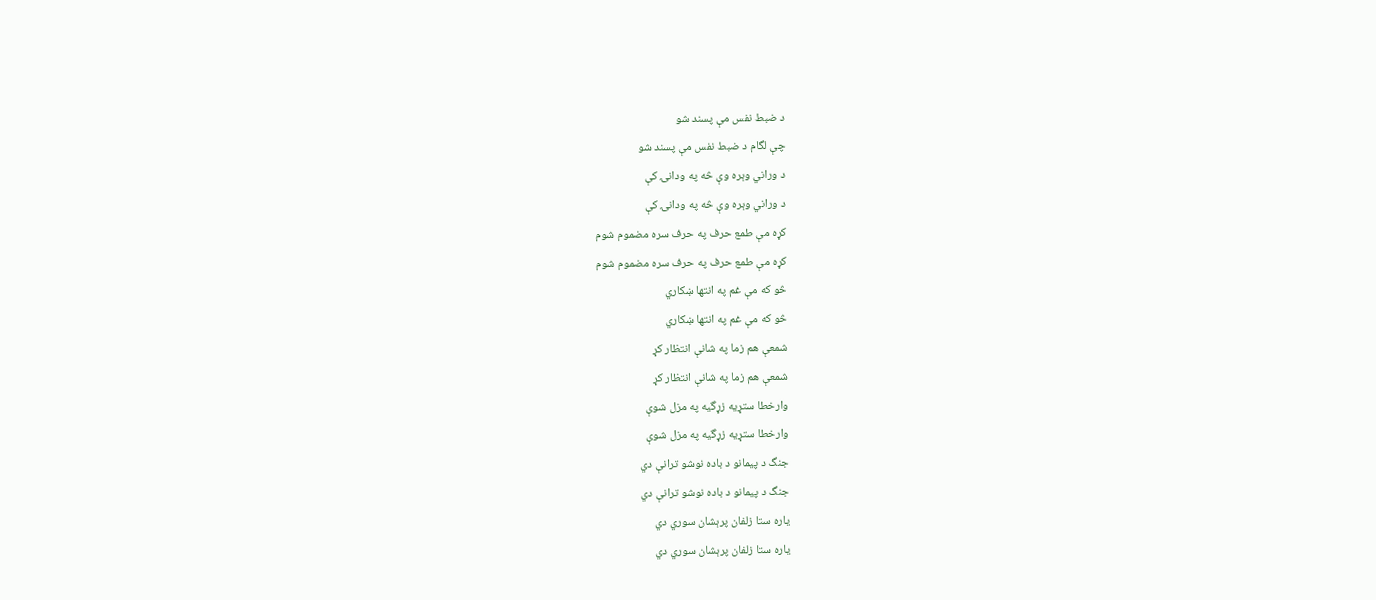د ضبط نفس مې پسند شو
چې لگام د ضبط نفس مې پسند شو
د وراني وېره وې څه په ودانۍ کې
د وراني وېره وې څه په ودانۍ کې
کړه مې طمع حرف په حرف سره مضموم شوم
کړه مې طمع حرف په حرف سره مضموم شوم
څو که مې غم په انتها ښکاري
څو که مې غم په انتها ښکاري
شمعې هم زما په شانې انتظار کړ
شمعې هم زما په شانې انتظار کړ
وارخطا ستړيه زړگيه په مزل شوې
وارخطا ستړيه زړگيه په مزل شوې
جنگ د پيمانو د باده نوشو ترانې دي
جنگ د پيمانو د باده نوشو ترانې دي
ياره ستا زلفان پرېشان سوري دي
ياره ستا زلفان پرېشان سوري دي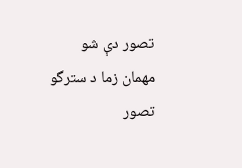تصور دې شو مهمان زما د سترگو
تصور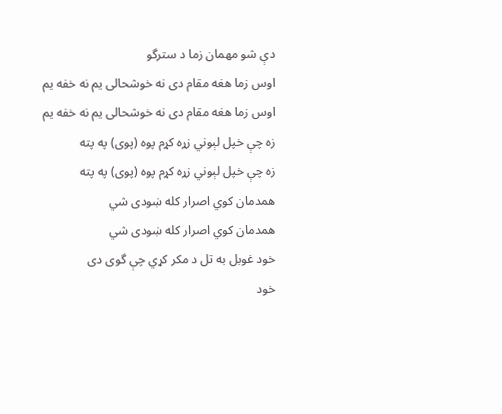دې شو مهمان زما د سترگو
اوس زما هغه مقام دی نه خوشحالی يم نه خفه يم
اوس زما هغه مقام دی نه خوشحالی يم نه خفه يم
زه چې خپل لېوني زړه کړم پوه (پوی) په پته
زه چې خپل لېوني زړه کړم پوه (پوی) په پته
همدمان کوي اصرار کله ښودی شي
همدمان کوي اصرار کله ښودی شي
خود غوبل به تل د مکر کړي چې گوی دی
خود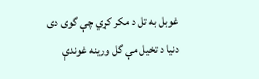غوبل به تل د مکر کړي چې گوی دی
دنيا د تخيل مې گل ورينه غوندې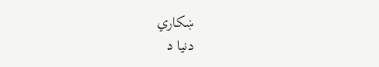ښکاري
دنيا د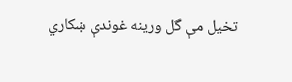تخيل مې گل ورينه غوندې ښکاري